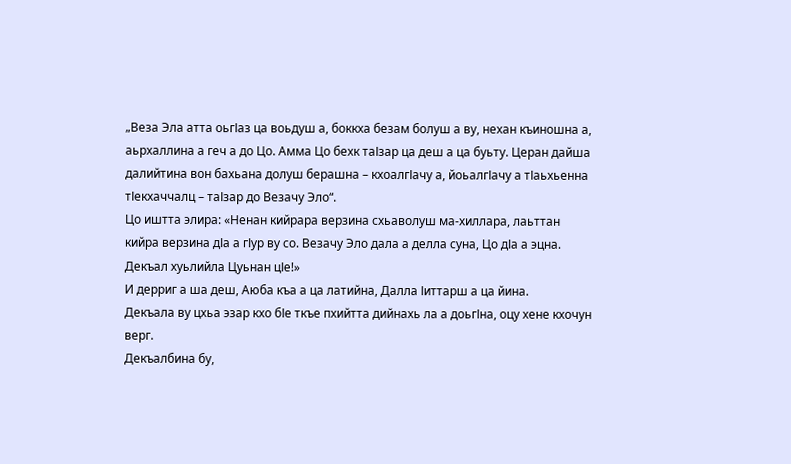„Веза Эла атта оьгІаз ца воьдуш а, боккха безам болуш а ву, нехан къиношна а, аьрхаллина а геч а до Цо. Амма Цо бехк таІзар ца деш а ца буьту. Церан дайша далийтина вон бахьана долуш берашна – кхоалгІачу а, йоьалгІачу а тІаьхьенна тІекхаччалц – таІзар до Везачу Эло“.
Цо иштта элира: «Ненан кийрара верзина схьаволуш ма-хиллара, лаьттан кийра верзина дІа а гІур ву со. Везачу Эло дала а делла суна, Цо дІа а эцна. Декъал хуьлийла Цуьнан цІе!»
И дерриг а ша деш, Аюба къа а ца латийна, Далла Іиттарш а ца йина.
Декъала ву цхьа эзар кхо бІе ткъе пхийтта дийнахь ла а доьгІна, оцу хене кхочун верг.
Декъалбина бу,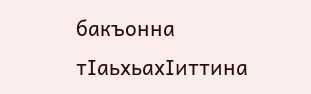бакъонна тІаьхьахІиттина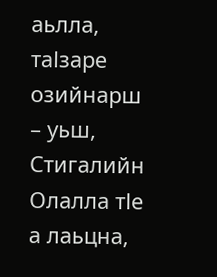аьлла, таІзаре озийнарш – уьш, Стигалийн Олалла тІе а лаьцна,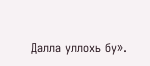Далла уллохь бу».